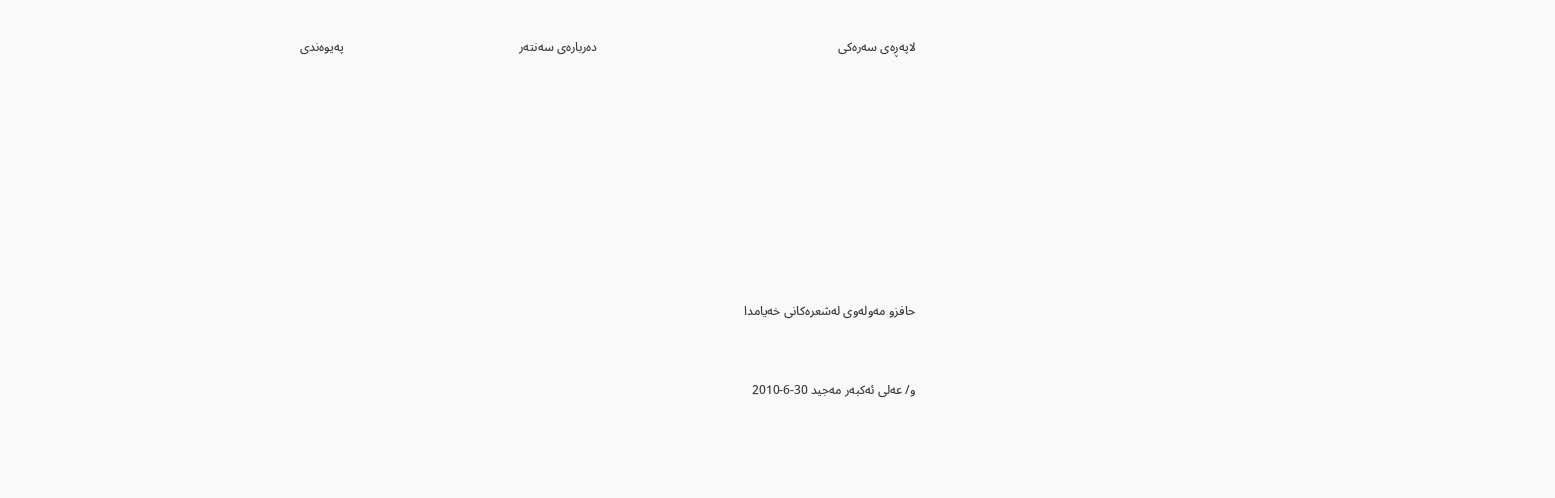لاپه‌ڕه‌ی سه‌ره‌كی                                                                             ده‌رباره‌ی سه‌نته‌ر                                                        په‌یوه‌ندى









حافزو مه‌وله‌وی له‌شعره‌كانی خه‌یامدا


و/ عه‌لی ئه‌كبه‌ر مه‌جید 30-6-2010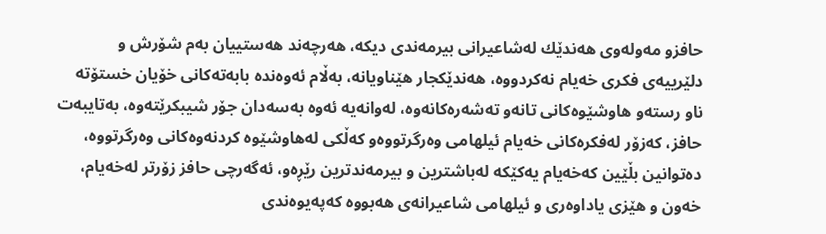حافزو مه‌وله‌وی هه‌ندێك له‌شاعیرانی بیرمه‌ندی دیكه‌، هه‌رچه‌ند هه‌ستییان به‌م شۆرش و دلێرییه‌ی فكری خه‌یام نه‌كردووه‌، هه‌ندێكجار هێناویانه‌، به‌ڵام ئه‌وه‌نده‌ بابه‌ته‌كانی خۆیان خستۆته‌ ناو رسته‌و هاوشێوه‌كانی تانه‌و ته‌شه‌ره‌كانه‌وه‌، له‌وانه‌یه‌ ئه‌وه‌ به‌سه‌دان جۆر شیبكرێته‌وه‌، به‌تایبه‌ت حافز، كه‌زۆر له‌فكره‌كانی خه‌یام ئیلهامی وه‌رگرتووه‌و كه‌ڵكی له‌هاوشێوه‌ كردنه‌وه‌كانی وه‌رگرتووه‌، ده‌توانین بڵێین كه‌خه‌یام یه‌كێكه‌ له‌باشترین و بیرمه‌ندترین رێڕه‌و، ئه‌گه‌رچی حافز زۆرتر له‌خه‌یام، خه‌ون و هێزی یاداوه‌ری و ئیلهامی شاعیرانه‌ی هه‌بووه‌ كه‌په‌یوه‌ندی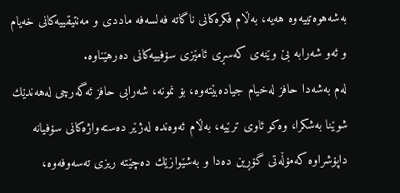به‌شه‌هوه‌تییه‌وه‌ هه‌یه‌، به‌ڵام فكره‌كانی ناگاته‌ فه‌لسه‌فه‌ ماددی و مه‌نتیقییه‌كانی خه‌یام و ئه‌و شه‌رابه‌ بێ وێنه‌ی كه‌سڕی ئامێزی سۆفییه‌كانی ده‌رهێناوه‌.
له‌م به‌شه‌دا حافز له‌خیام جیاده‌بێته‌وه‌، بۆ نمونه‌، شه‌رابی حافز ئه‌گه‌رچی له‌هه‌ندێك شوێنا به‌شكرا، وه‌كو ئاوی ترێیه‌، به‌ڵام ئه‌وه‌نده‌ له‌ژێر ده‌سته‌واژه‌كانی سۆفیانه‌ داپۆشراوه‌ كه‌مۆڵه‌تی گۆڕین ده‌دا و به‌شێوازێك ده‌چێته‌ ریزی ته‌سه‌وفه‌وه‌،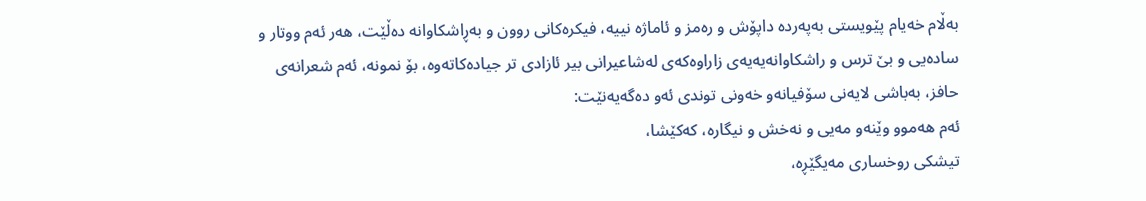به‌ڵام خه‌یام پێویستی به‌په‌رده‌ داپۆش و ره‌مز و ئاماژه‌ نییه‌، فیكره‌كانی روون و به‌ڕاشكاوانه‌ ده‌ڵێت، هه‌ر ئه‌م ووتار و ساده‌یی و بێ ترس و راشكاوانه‌یه‌یه‌ی زاراوه‌كه‌ی له‌شاعیرانی بیر ئازادی تر جیاده‌كاته‌وه‌، بۆ نمونه‌، ئه‌م شعرانه‌ی حافز، به‌باشی لایه‌نی سۆفیانه‌و خه‌ونی توندی ئه‌و ده‌گه‌یه‌نێت:
ئه‌م هه‌موو وێنه‌و مه‌یی و نه‌خش و نیگاره‌، كه‌كێشا،
تیشكی روخساری مه‌یگێڕه‌،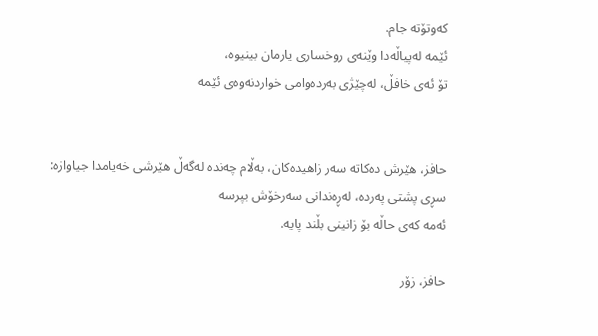كه‌وتۆته‌ جام.
ئێمه‌ له‌پیاڵه‌دا وێنه‌ی روخساری یارمان بینیوه‌،
تۆ ئه‌ی خافڵ، له‌چێژی به‌رده‌وامی خواردنه‌وه‌ی ئێمه‌


حافز، هێرش ده‌كاته‌ سه‌ر زاهیده‌كان، به‌ڵام چه‌نده‌ له‌گه‌ڵ هێرشی خه‌یامدا جیاوازه‌:
سڕی پشتی په‌رده‌، له‌ڕه‌ندانی سه‌رخۆش بپرسه‌
ئه‌مه‌ كه‌ی حاڵه‌ بۆ زانینی بڵند پایه‌.

حافز، زۆر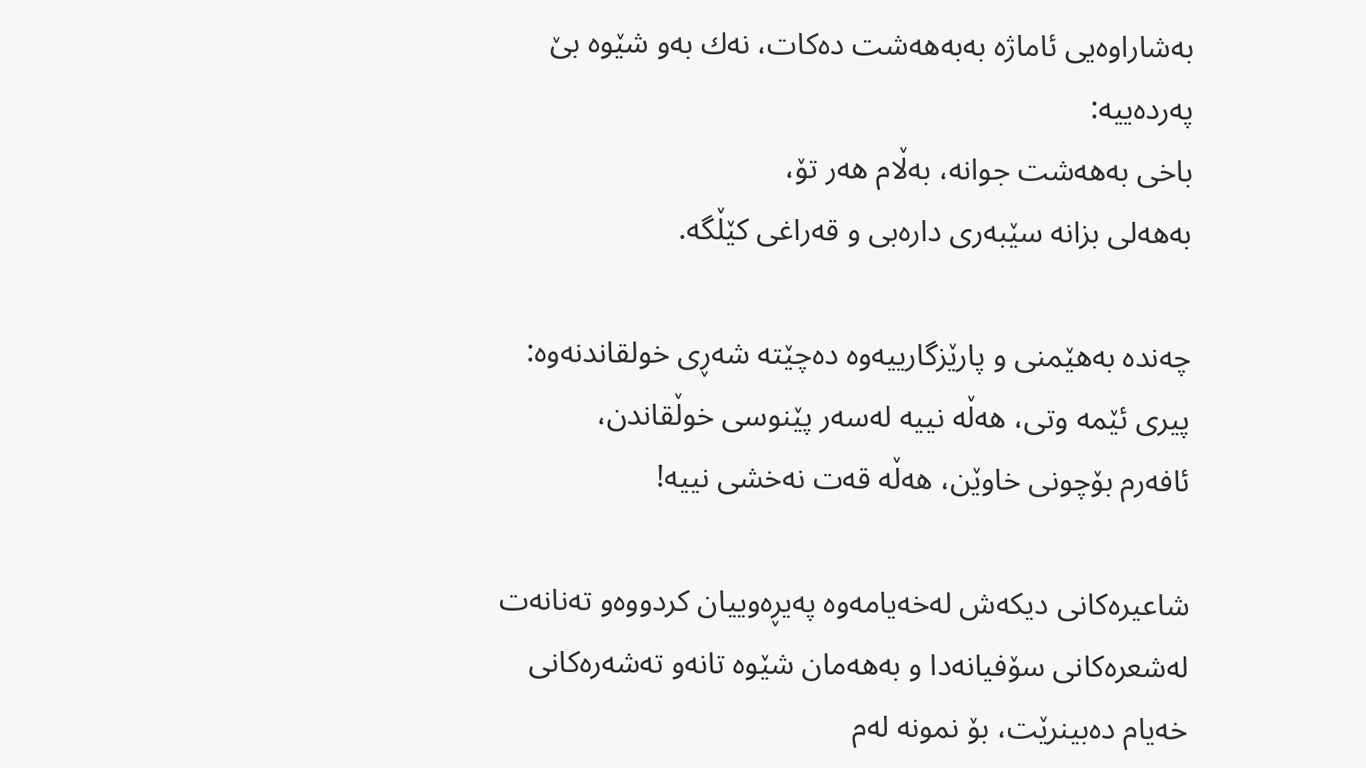به‌شاراوه‌یی ئاماژه‌ به‌به‌هه‌شت ده‌كات، نه‌ك به‌و شێوه‌ بێ په‌رده‌ییه‌:
باخی به‌هه‌شت جوانه‌، به‌ڵام هه‌ر تۆ،
به‌هه‌لی بزانه‌ سێبه‌ری داره‌بی و قه‌راغی كێڵگه‌.

چه‌نده‌ به‌هێمنی و پارێزگارییه‌وه‌ ده‌چێته‌ شه‌ڕی خولقاندنه‌وه‌:
پیری ئێمه‌ وتی، هه‌ڵه‌ نییه‌ له‌سه‌ر پێنوسی خوڵقاندن،
ئافه‌رم بۆچونی خاوێن، هه‌ڵه‌ قه‌ت نه‌خشی نییه‌!

شاعیره‌كانی دیكه‌ش له‌خه‌یامه‌وه‌ په‌یڕه‌وییان كردووه‌و ته‌نانه‌ت له‌شعره‌كانی سۆفیانه‌دا و به‌هه‌مان شێوه‌ تانه‌و ته‌شه‌ره‌كانی خه‌یام ده‌بینرێت، بۆ نمونه‌ له‌م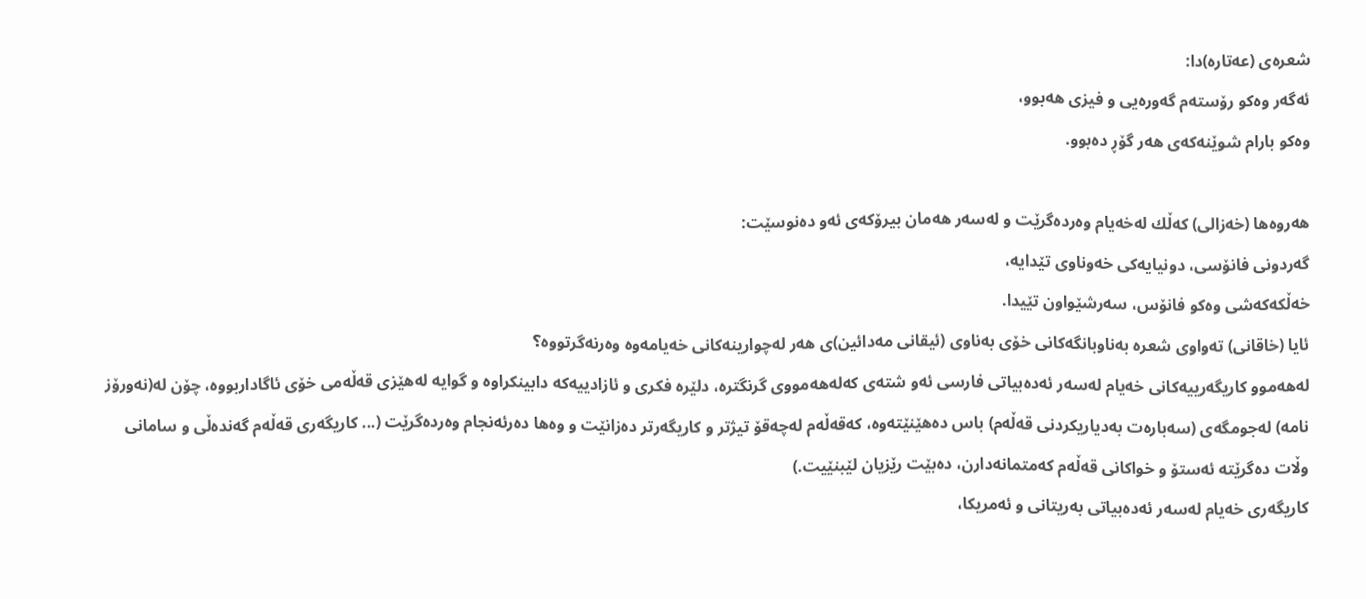شعره‌ی (عه‌تاره‌)دا:
ئه‌گه‌ر وه‌كو رۆسته‌م گه‌وره‌یی و فیزی هه‌بوو،
وه‌كو بارام شوێنه‌كه‌ی هه‌ر گۆڕ ده‌بوو.

هه‌روه‌ها (خه‌زالی) كه‌ڵك له‌خه‌یام وه‌رده‌گرێت و له‌سه‌ر هه‌مان بیرۆكه‌ی ئه‌و ده‌نوسێت:
گه‌ردونی فانۆسی، دونیایه‌كی خه‌وناوی تێدایه‌،
خه‌ڵكه‌كه‌شی وه‌كو فانۆس، سه‌رشێواون تێیدا.
ئایا (خاقانی) ته‌واوی شعره‌ به‌ناوبانگه‌كانی خۆی به‌ناوی (ئیقانی مه‌دائین)ی هه‌ر له‌چوارینه‌كانی خه‌یامه‌وه‌ وه‌رنه‌گرتووه‌؟
له‌هه‌موو كاریگه‌رییه‌كانی خه‌یام له‌سه‌ر ئه‌ده‌بیاتی فارسی ئه‌و شته‌ی كه‌له‌هه‌مووی گرنگتره‌، دلێره‌ فكری و ئازادییه‌كه‌ دابینكراوه‌ و گوایه‌ له‌هێزی قه‌ڵه‌می خۆی ئاگاداربووه‌، چۆن له‌(نه‌ورۆز نامه‌) له‌جومگه‌ی (سه‌باره‌ت به‌دیاریكردنی قه‌ڵه‌م) باس ده‌هێنێته‌وه‌، كه‌قه‌ڵه‌م له‌چه‌قۆ تیژتر و كاریگه‌رتر ده‌زانێت و وه‌ها ده‌رئه‌نجام وه‌رده‌گرێت (... كاریگه‌ری قه‌ڵه‌م گه‌نده‌ڵی و سامانی وڵات ده‌گرێته‌ ئه‌ستۆ و خواكانی قه‌ڵه‌م كه‌متمانه‌دارن، ده‌بێت رێزیان لێبنێیت.)
كاریگه‌ری خه‌یام له‌سه‌ر ئه‌ده‌بیاتی به‌ریتانی و ئه‌مریكا،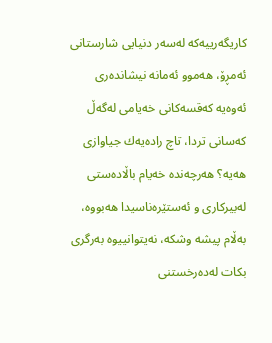كاریگه‌رییه‌كه‌ له‌سه‌ر دنیایی شارستانی ئه‌مڕۆ، هه‌موو ئه‌مانه‌ نیشانده‌ری ئه‌وه‌یه‌ كه‌قسه‌كانی خه‌یامی له‌گه‌ڵ كه‌سانی تردا، تاچ راده‌یه‌ك جیاوازی هه‌یه‌؟ هه‌رچه‌نده‌ خه‌یام باڵاده‌ستی له‌بیركاری و ئه‌ستێره‌ناسیدا هه‌بووه‌، به‌ڵام پیشه‌ وشكه‌، نه‌یتوانییوه‌ به‌رگری بكات له‌ده‌رخستنی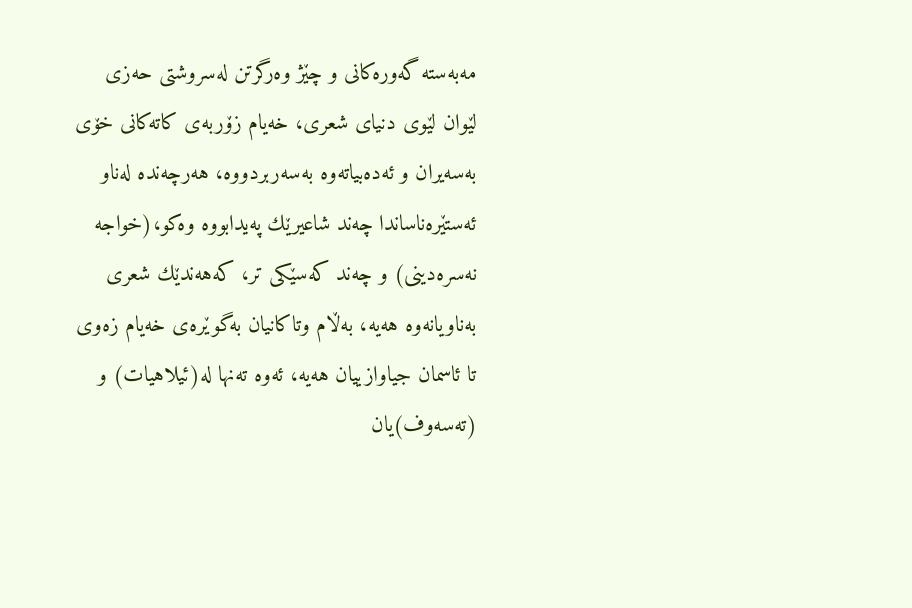مه‌به‌سته‌ گه‌وره‌كانی و چێژ وه‌رگرتن له‌سروشتی حه‌زی لێوان لێوی دنیای شعری، خه‌یام زۆربه‌ی كاته‌كانی خۆی به‌سه‌یران و ئه‌ده‌بیاته‌وه‌ به‌سه‌ربردووه‌، هه‌رچه‌نده‌ له‌ناو ئه‌ستێره‌ناساندا چه‌ند شاعیرێك په‌یدابووه‌ وه‌كو،(خواجه‌ نه‌سره‌دینی) و چه‌ند كه‌سێكی تر، كه‌هه‌ندێك شعری به‌ناویانه‌وه‌ هه‌یه‌، به‌ڵام وتاكانیان به‌گوێره‌ی خه‌یام زه‌وی تا ئاسمان جیاوازییان هه‌یه‌، ئه‌وه‌ ته‌نها له‌(ئیلاهیات) و (ته‌سه‌وف)یان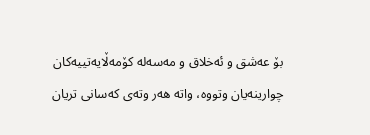بۆ عه‌شق و ئه‌خلاق و مه‌سه‌له‌ كۆمه‌ڵایه‌تییه‌كان چوارینه‌یان وتووه‌، واته‌ هه‌ر وته‌ی كه‌سانی تریان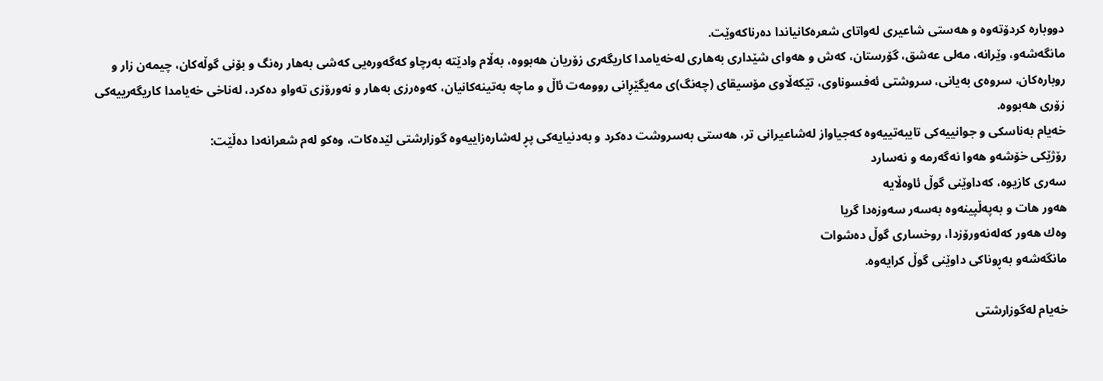دووباره‌ كردۆته‌وه‌ و هه‌ستی شاعیری له‌واتای شعره‌كانیاندا ده‌رناكه‌وێت.
مانگه‌شه‌و، وێرانه‌، مه‌لی عه‌شق، گۆرستان، كه‌ش و هه‌وای شێداری به‌هاری له‌خه‌یامدا كاریگه‌ری زۆریان هه‌بووه‌، به‌ڵام وادێته‌ به‌رچاو كه‌گه‌وره‌یی كه‌شی به‌هار ره‌نگ و بۆنی گوڵه‌كان، چیمه‌ن زار و روباره‌كان، سروه‌ی به‌یانی، سروشتی ئه‌فسوناوی، تێكه‌ڵاوی مۆسیقای (چه‌نگ)ی مه‌یگێڕانی روومه‌ت ئاڵ و ماچه‌ به‌تینه‌كانیان، كه‌وه‌رزی به‌هار و نه‌ورۆزی ته‌واو ده‌كرد، له‌ناخی خه‌یامدا كاریگه‌رییه‌كی زۆری هه‌بووه‌.
خه‌یام به‌ناسكی و جوانییه‌كی تایبه‌تییه‌وه‌ كه‌جیاواز له‌شاعیرانی تر، هه‌ستی به‌سروشت ده‌كرد و به‌دنیایه‌كی پڕ له‌شاره‌زاییه‌وه‌ گوزارشتی لێده‌كات، وه‌كو له‌م شعرانه‌دا ده‌ڵێت:
رۆژێكی خۆشه‌و هه‌وا نه‌گه‌رمه‌ و نه‌سارد
سه‌ری كازیوه‌، كه‌داوێنی گوڵ ئاوه‌ڵایه‌
هه‌ور هات و به‌په‌ڵپینه‌وه‌ به‌سه‌ر سه‌وزه‌دا گریا
وه‌ك هه‌ور كه‌له‌نه‌ورۆزدا، روخساری گوڵ ده‌شوات
مانگه‌شه‌و به‌ڕوناكی داوێنی گوڵ كرایه‌وه‌.

خه‌یام له‌گوزارشتی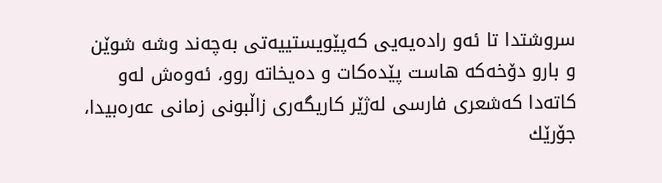سروشتدا تا ئه‌و راده‌یه‌یی كه‌پێویستییه‌تی به‌چه‌ند وشه‌ شوێن و بارو دۆخه‌كه‌ هاست پێده‌كات و ده‌یخاته‌ روو، ئه‌وه‌ش له‌و كاته‌دا كه‌شعری فارسی له‌ژێر كاریگه‌ری زاڵبونی زمانی عه‌ره‌بیدا، جۆرێك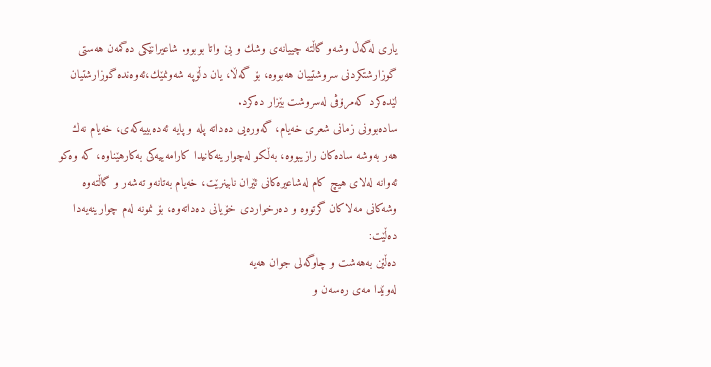یاری له‌گه‌ڵ وشه‌و گاڵته‌ چییانه‌ی وشك و بێ واتا بوبوو. شاعیرانێكی ده‌گمه‌ن هه‌ستی گوزارشتكردنی سروشتییان هه‌بووه‌، بۆ گه‌ڵا، یان دڵۆپه‌ شه‌ونمێك،ئه‌وه‌نده‌ گوزارشتیان لێده‌كرد كه‌مرۆڤی له‌سروشت بێزار ده‌كرد.
ساده‌بوونی زمانی شعری خه‌یام، گه‌وره‌یی ده‌داته‌ پله‌ و پایه‌ ئه‌ده‌بییه‌كه‌ی، خه‌یام نه‌ك هه‌ر به‌وشه‌ ساده‌كان رازیبووه‌، به‌ڵكو له‌چوارینه‌كانیدا كارامه‌ییه‌كی به‌كارهێناوه‌، كه‌ وه‌كو ئه‌وانه‌ له‌لای هیچ كام له‌شاعیره‌كانی ئێران نابینرێت، خه‌یام به‌تانه‌و ته‌شه‌ر و گاڵته‌وه‌ وشه‌كانی مه‌لاكان گرتووه‌ و ده‌رخواردی خۆیانی ده‌داته‌وه‌، بۆ نمونه‌ له‌م چوارینه‌یه‌دا ده‌ڵێت:
ده‌ڵێن به‌هه‌شت و چاوگه‌لی جوان هه‌یه‌
له‌وێدا مه‌ی ره‌سه‌ن و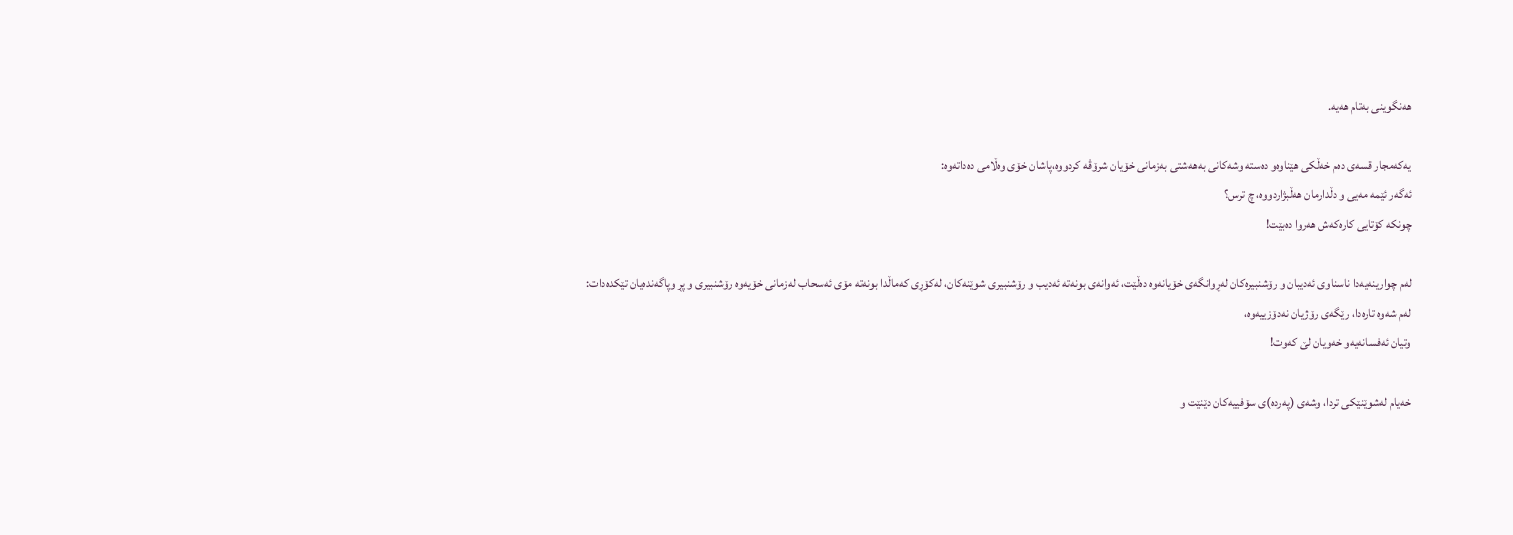هه‌نگوینی به‌تام هه‌یه‌.

یه‌كه‌مجار قسه‌ی ده‌م خه‌ڵكی هێناوه‌و ده‌سته‌ وشه‌كانی به‌هه‌شتی به‌زمانی خۆیان شرۆڤه‌ كردووه‌،پاشان خۆی وه‌ڵامی ده‌داته‌وه‌:
ئه‌گه‌ر ئێمه‌ مه‌یی و دڵدارمان هه‌ڵبژاردووه‌، چ ترس؟
چونكه‌ كۆتایی كاره‌كه‌ش هه‌روا ده‌بێت!

له‌م چوارینه‌یه‌دا ناسناوی ئه‌دیبان و رۆشنبیره‌كان له‌ڕوانگه‌ی خۆیانه‌وه‌ ده‌ڵێت، ئه‌وانه‌ی بونه‌ته‌ ئه‌دیب و رۆشنبیری شوێنه‌كان، له‌كۆڕی كه‌ماڵدا بونه‌ته‌ مۆی ئه‌سحاب له‌زمانی خۆیه‌وه‌ رۆشنبیری و پڕ وپاگه‌نده‌یان تێكده‌دات:
له‌م شه‌وه‌ تاره‌دا، رێگه‌ی رۆژیان نه‌دۆزییه‌وه‌،
وتیان ئه‌فسانه‌یه‌و خه‌ویان لێ كه‌وت!

خه‌یام له‌شوێنێكی تردا، وشه‌ی (په‌رده‌)ی سۆفییه‌كان دێنێت و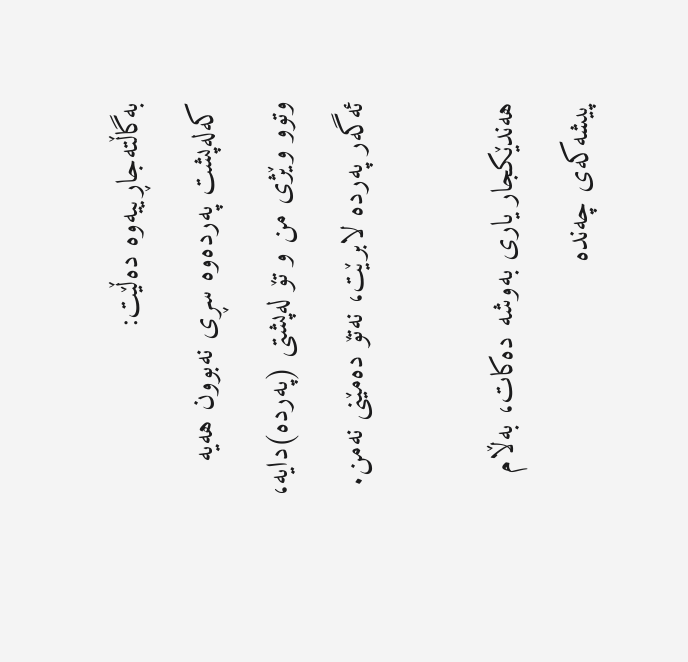به‌گاڵته‌جاڕییه‌وه‌ ده‌ڵێت:
كه‌له‌پشت په‌رده‌وه‌ سڕی نه‌بوون هه‌یه‌
وتوو وێژی من و تۆ له‌پشتی (په‌رده‌)دایه‌،
ئه‌گه‌ر په‌رده‌ لابرێت، نه‌تۆ ده‌مێنی نه‌من.

هه‌ندێكجار یاری به‌وشه‌ ده‌كات، به‌ڵام پیشه‌كه‌ی چه‌نده‌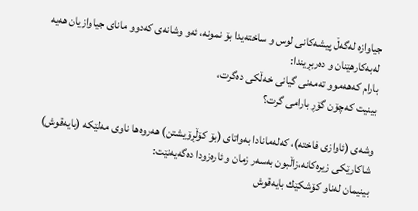جیاوازه‌ له‌گه‌ڵ پیشه‌كانی لوس و ساخته‌یدا بۆ نمونه‌، ئه‌و وشانه‌ی كه‌دوو مانای جیاوازیان هه‌یه‌ له‌به‌كارهێنان و ده‌ربڕیندا:
بارام كه‌هه‌موو ته‌مه‌نی گیانی خه‌ڵكی ده‌گرت،
بینیت كه‌چۆن گۆڕ بارامی گرت؟

وشه‌ی (ئاوازی فاخته‌)، كه‌له‌مانادا به‌واتای (بۆ كۆڵڕۆیشتن) هه‌روه‌ها ناوی مه‌لێكه‌ (بایه‌قوش) شاكارێكی زیره‌كانه‌،زاڵبون به‌سه‌ر زمان و ئاره‌زودا ده‌گه‌یه‌نێت:
بینیمان له‌ناو كۆشكێك بایه‌قوش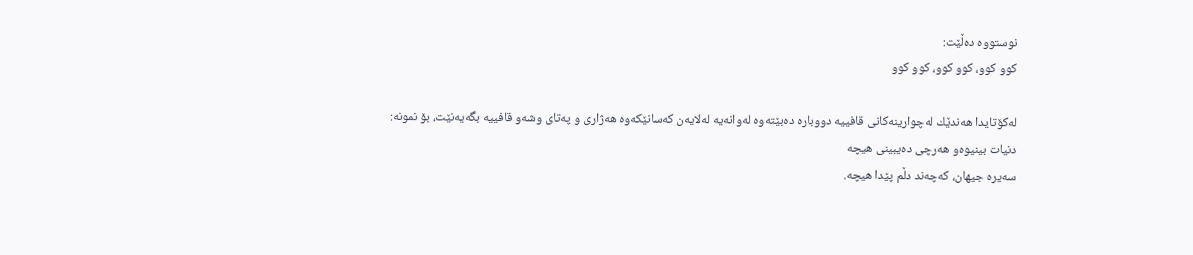نوستووه‌ ده‌ڵێت:
كوو كوو، كوو كوو، كوو كوو

له‌كۆتایدا هه‌ندێك له‌چوارینه‌كانی قافییه‌ دووباره‌ ده‌بێته‌وه‌ له‌وانه‌یه‌ له‌لایه‌ن كه‌سانێكه‌وه‌ هه‌ژاری و په‌تای وشه‌و قافییه‌ بگه‌یه‌نێت، بۆ نمونه‌:
دنیات بینیوه‌و هه‌رچی ده‌یبینی هیچه‌
سه‌یره‌ جیهان، كه‌چه‌ند دڵم پێدا هیچه‌.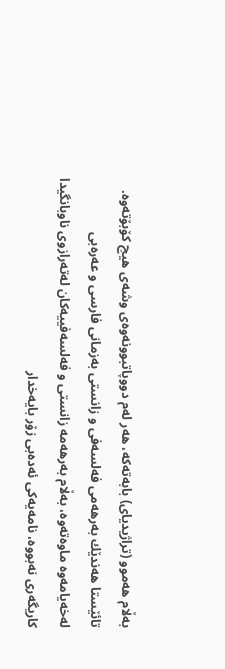به‌ڵام هه‌موو (تراژیدیای) بابه‌ته‌كه‌، هه‌ر له‌م دووپاتبوونه‌وه‌ی وشه‌ی هیچ كۆبۆته‌وه‌.
تائێستا هه‌ندێك به‌رهه‌می فه‌لسه‌فی و زانستی به‌زمانی فارسی و عه‌ره‌بی له‌خه‌یامه‌وه‌ ماوه‌ته‌وه‌، به‌ڵام به‌رهه‌مه‌ زانستی و فه‌لسه‌فییه‌كان له‌ته‌رازوی ناوبانگیدا كاریگه‌ری نه‌بووه‌، نامه‌یه‌كی ئه‌ده‌بی زۆر بایه‌خدار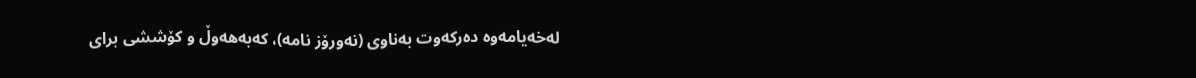له‌خه‌یامه‌وه‌ ده‌ركه‌وت به‌ناوی (نه‌ورۆز نامه‌)، كه‌به‌هه‌وڵ و كۆششی برای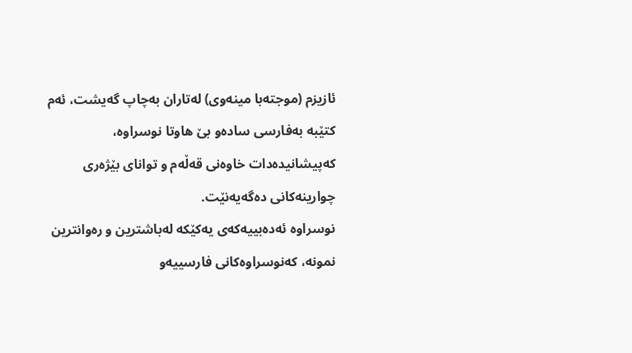ئازیزم (موجته‌با مینه‌وی) له‌تاران به‌چاپ گه‌یشت، ئه‌م كتێبه‌ به‌فارسی ساده‌و بێ هاوتا نوسراوه‌، كه‌پیشانیده‌دات خاوه‌نی قه‌ڵه‌م و توانای بێژه‌ری چوارینه‌كانی ده‌گه‌یه‌نێت.
نوسراوه‌ ئه‌ده‌بییه‌كه‌ی یه‌كێكه‌ له‌باشترین و ره‌وانترین نمونه‌، كه‌نوسراوه‌كانی فارسییه‌و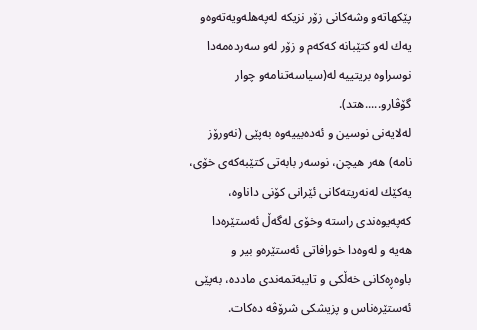پێكهاته‌و وشه‌كانی زۆر نزیكه‌ له‌په‌هله‌ویه‌ته‌وه‌و یه‌ك له‌و كتێبانه‌ كه‌كه‌م و زۆر له‌و سه‌رده‌مه‌دا نوسراوه‌ بریتییه‌ له‌(سیاسه‌تنامه‌و چوار گۆڤارو.....هتد).
له‌لایه‌نی نوسین و ئه‌ده‌بییه‌وه‌ به‌پێی (نه‌ورۆز نامه‌) هه‌ر هیچن، نوسه‌ر بابه‌تی كتێبه‌كه‌ی خۆی، یه‌كێك له‌نه‌ریته‌كانی ئێرانی كۆنی داناوه‌، كه‌په‌یوه‌ندی راسته‌ وخۆی له‌گه‌ڵ ئه‌ستێره‌دا هه‌یه‌ و له‌وه‌دا خورافاتی ئه‌ستێره‌و بیر و باوه‌ڕه‌كانی خه‌ڵكی و تایبه‌تمه‌ندی مادده‌، به‌پێی ئه‌ستێره‌ناس و پزیشكی شرۆڤه‌ ده‌كات.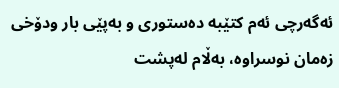ئه‌گه‌رچی ئه‌م كتێبه‌ ده‌ستوری و به‌پێی بار ودۆخی زه‌مان نوسراوه‌، به‌ڵام له‌پشت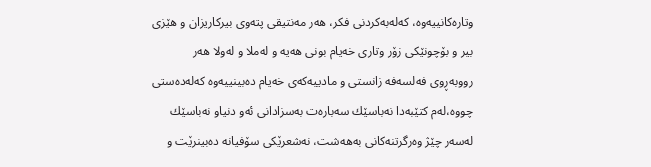وتاره‌كانییه‌وه‌، كه‌له‌به‌كردنی فكر، هه‌ر مه‌نتیقی پته‌وی بیركاریزان و هێزی بیر و بۆچونێكی زۆر وتاری خه‌یام بونی هه‌یه‌ و له‌ملا و له‌ولا هه‌ر رووبه‌ڕوی فه‌لسه‌فه‌ زانستی و مادییه‌كه‌ی خه‌یام ده‌بینییه‌وه‌ كه‌له‌ده‌ستی چووه‌،له‌م كتێبه‌دا نه‌باسێك سه‌باره‌ت به‌سزادانی ئه‌و دنیاو نه‌باسێك له‌سه‌ر چێژ وه‌رگرتنه‌كانی به‌هه‌شت، نه‌شعرێكی سۆفیانه‌ ده‌بینرێت و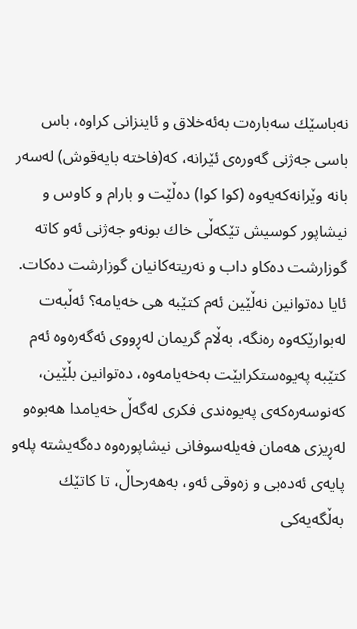نه‌باسێك سه‌باره‌ت به‌ئه‌خلاق و ئاینزانی كراوه‌، باس باسی جه‌ژنی گه‌وره‌ی ئێرانه‌، كه‌(فاخته‌ بایه‌قوش) له‌سه‌ر بانه‌ وێرانه‌كه‌یه‌وه‌ (كوا كوا) ده‌ڵێت و بارام و كاوس و نیشاپور كوسیش تێكه‌ڵی خاك بونه‌و جه‌ژنی ئه‌و كاته‌ گوزارشت ده‌كاو داب و نه‌ریته‌كانیان گوزارشت ده‌كات.
ئایا ده‌توانین نه‌ڵێین ئه‌م كتێبه‌ هی خه‌یامه‌؟ ئه‌ڵبه‌ت له‌بوارێكه‌وه‌ ره‌نگه‌، به‌ڵام گریمان له‌ڕووی ئه‌گه‌ره‌وه‌ ئه‌م كتێبه‌ په‌یوه‌ستكرابێت به‌خه‌یامه‌وه‌، ده‌توانین بڵێین، كه‌نوسه‌ره‌كه‌ی په‌یوه‌ندی فكری له‌گه‌ڵ خه‌یامدا هه‌بوه‌و له‌ڕیزی هه‌مان فه‌یله‌سوفانی نیشاپوره‌وه‌ ده‌گه‌یشته‌ پله‌و پایه‌ی ئه‌ده‌بی و زه‌وقی ئه‌و، به‌هه‌رحاڵ، تا كاتێك به‌ڵگه‌یه‌كی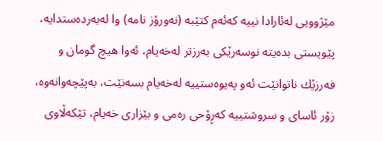مێژوویی له‌ئارادا نییه‌ كه‌ئه‌م كتێبه‌ (نه‌ورۆز نامه‌) وا له‌به‌رده‌ستدایه‌، پێویستی بده‌یته‌ نوسه‌رێكی به‌رزتر له‌خه‌یام، ئه‌وا هیچ گومان و فه‌رزێك ناتوانێت ئه‌و په‌یوه‌ستییه‌ له‌خه‌یام بسه‌نێت، به‌پێچه‌وانه‌وه‌، زۆر ئاسای و سروشتییه‌ كه‌ڕۆحی ره‌می و بێزاری خه‌یام، تێكه‌ڵاوی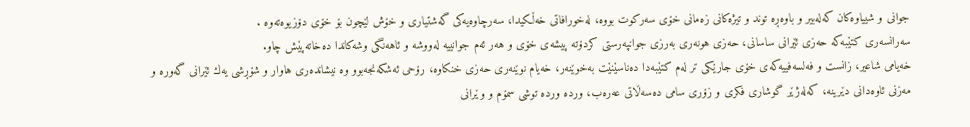جوانی و شییاوه‌كان كه‌له‌بیر و باوه‌ڕه‌ توند و تیژه‌كانی زه‌مانی خۆی سه‌ركوت بووه‌، له‌خورافاتی خه‌ڵكیدا، سه‌رچاوه‌یه‌كی گه‌شتیاری و خۆش لێچون بۆ خۆی دۆزیوه‌ته‌وه‌ .
سه‌رانسه‌ری كتێبه‌كه‌ حه‌زی ئێرانی ساسانی، حه‌زی هونه‌ری به‌رزی جوانپه‌رستی كردۆته‌ پیشه‌ی خۆی و هه‌ر ئه‌م جوانییه‌ له‌ووشه‌ و ئاهه‌نگی وشه‌كاندا ده‌خاته‌پێش چاو.
خه‌یامی شاعیر، زانست و فه‌لسه‌فییه‌كه‌ی خۆی جارێكی تر له‌م كتێبه‌دا ده‌ناسێنێت به‌خوێنه‌ر، خه‌یام نوێنه‌ری حه‌زی خنكاوه‌، رۆحی ئه‌شكه‌نجه‌بوو وه‌ نیشانده‌ری هاوار و شۆڕشی یه‌ك ئێرانی گه‌وره‌ و مه‌زنی ئاوه‌دانی دێرینه‌، كه‌له‌ژێر گوشاری فكری و زۆری سامی ده‌سه‌ڵاتی عه‌ره‌ب، ورده‌ ورده‌ توشی سمۆم و وێرانی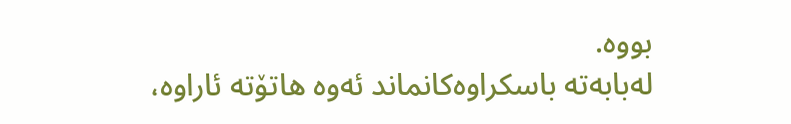بووه‌.
له‌بابه‌ته‌ باسكراوه‌كانماند ئه‌وه‌ هاتۆته‌ ئاراوه‌،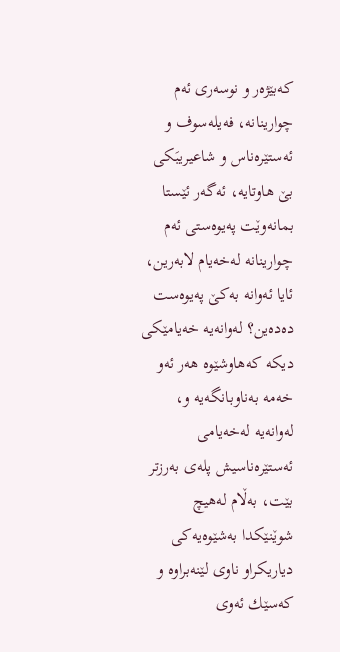كه‌بێژه‌ر و نوسه‌ری ئه‌م چوارینانه‌، فه‌یله‌سوف و ئه‌ستێره‌ناس و شاعیریبَكی بێ هاوتایه‌، ئه‌گه‌ر ئێستا بمانه‌وێت په‌یوه‌ستی ئه‌م چوارینانه‌ له‌خه‌یام لابه‌رین، ئایا ئه‌وانه‌ به‌كێ په‌یوه‌ست ده‌ده‌ین؟ له‌وانه‌یه‌ خه‌یامێكی دیكه‌ كه‌هاوشێوه‌ هه‌ر ئه‌و خه‌مه‌ به‌ناوبانگه‌یه‌ و، له‌وانه‌یه‌ له‌خه‌یامی ئه‌ستێره‌ناسیش پله‌ی به‌رزتر بێت، به‌ڵام له‌هیچ شوێنێكدا به‌شێوه‌یه‌كی دیاریكراو ناوی لێنه‌براوه‌ و كه‌سێك ئه‌وی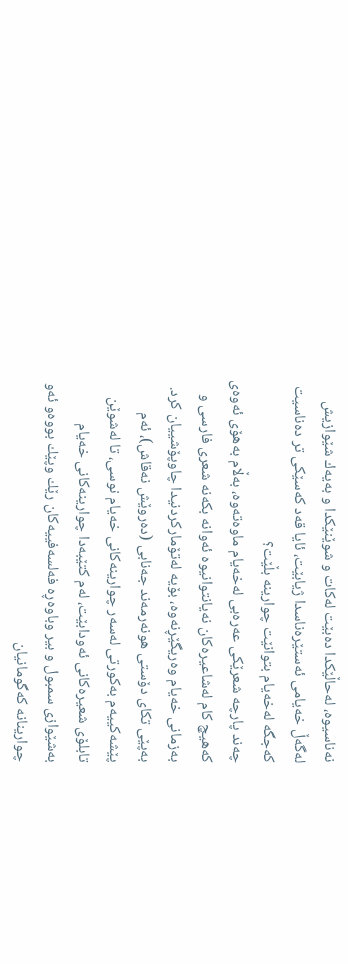نه‌ناسیوه‌، له‌حاڵێكدا ده‌بێت له‌كات و شوێنێكدا و به‌یه‌ك شێوازیش له‌گه‌ڵ خه‌یامی ئه‌ستێره‌ناسدا ژیابێت، ئایا قه‌د كه‌سێكی تر ده‌ناسیت كه‌جگه‌ له‌خه‌یام بتوانێت چوارینه‌ بڵێت؟
چه‌ند پارچه‌ شعرێكی عه‌ره‌بی له‌خه‌یام ماوه‌ته‌وه‌، به‌ڵام به‌هۆی ئه‌وه‌ی كه‌هیچ كام له‌شاعیره‌كان نه‌یانتوانیوه‌ ئه‌وانه‌ بكه‌نه‌ شعری فارسی و به‌زمانی خه‌یام وه‌ریگێڕنه‌وه‌، بۆیه‌ له‌تۆماركردنیدا چاوپۆشییان كرد.
به‌پێی تكای دۆستی هونه‌رمه‌ند جه‌نابی (ده‌روێش نه‌قاش)، ئه‌م پێشه‌كییه‌م به‌كورتی له‌سه‌ر چوارینه‌كانی خه‌یام نوسی، تا له‌شوێن تابلۆی شعیره‌كانی ئه‌ودابێت، له‌م كتێبه‌دا چوارینه‌كانی خه‌یام به‌شێوازی سمبول و بیر وباوه‌ڕه‌ فه‌لسه‌فییه‌كان رێك وپێك بووه‌و ئه‌و چوارینانه‌ كه‌گومانیان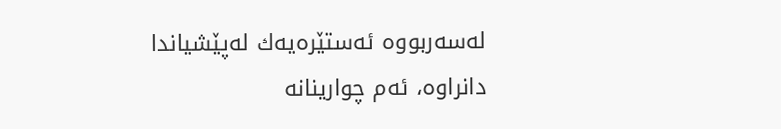له‌سه‌ربووه‌ ئه‌ستێره‌یه‌ك له‌پێشیاندا دانراوه‌، ئه‌م چوارینانه‌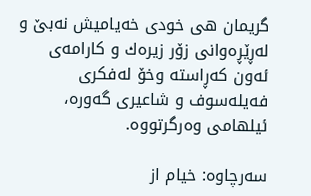گریمان هی خودی خه‌یامیش نه‌بێ و له‌ڕێڕه‌وانی زۆر زیره‌ك و كارامه‌ی ئه‌ون كه‌ڕاسته‌ وخۆ له‌فكری فه‌یله‌سوف و شاعیری گه‌وره‌، ئیلهامی وه‌رگرتووه‌.

سه‌رچاوه‌: خیام از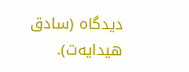دیدگاه (سادق هیدایه‌ت).